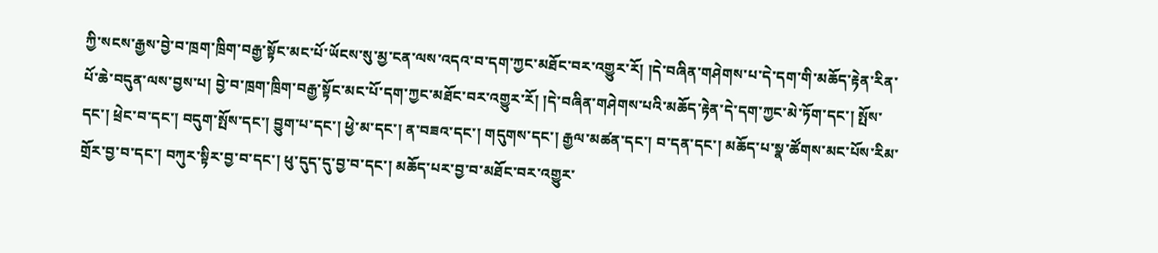ཀྱི་སངས་རྒྱས་བྱེ་བ་ཁྲག་ཁྲིག་བརྒྱ་སྟོང་མང་པོ་ཡོངས་སུ་མྱ་ངན་ལས་འདའ་བ་དག་ཀྱང་མཐོང་བར་འགྱུར་རོ། །དེ་བཞིན་གཤེགས་པ་དེ་དག་གི་མཆོད་རྟེན་རིན་པོ་ཆེ་བདུན་ལས་བྱས་པ། བྱེ་བ་ཁྲག་ཁྲིག་བརྒྱ་སྟོང་མང་པོ་དག་ཀྱང་མཐོང་བར་འགྱུར་རོ། །དེ་བཞིན་གཤེགས་པའི་མཆོད་རྟེན་དེ་དག་ཀྱང་མེ་ཏོག་དང་། སྤོས་དང་། ཕྲེང་བ་དང་། བདུག་སྤོས་དང་། བྱུག་པ་དང་། ཕྱེ་མ་དང་། ན་བཟའ་དང་། གདུགས་དང་། རྒྱལ་མཚན་དང་། བ་དན་དང་། མཆོད་པ་སྣ་ཚོགས་མང་པོས་རིམ་གྲོར་བྱ་བ་དང་། བཀུར་སྟིར་བྱ་བ་དང་། ཕུ་དུད་དུ་བྱ་བ་དང་། མཆོད་པར་བྱ་བ་མཐོང་བར་འགྱུར་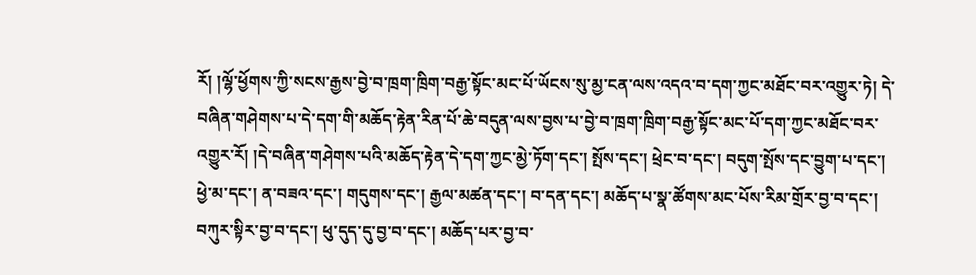རོ། །ལྷོ་ཕྱོགས་ཀྱི་སངས་རྒྱས་བྱེ་བ་ཁྲག་ཁྲིག་བརྒྱ་སྟོང་མང་པོ་ཡོངས་སུ་མྱ་ངན་ལས་འདའ་བ་དག་ཀྱང་མཐོང་བར་འགྱུར་ཏེ། དེ་བཞིན་གཤེགས་པ་དེ་དག་གི་མཆོད་རྟེན་རིན་པོ་ཆེ་བདུན་ལས་བྱས་པ་བྱེ་བ་ཁྲག་ཁྲིག་བརྒྱ་སྟོང་མང་པོ་དག་ཀྱང་མཐོང་བར་འགྱུར་རོ། །དེ་བཞིན་གཤེགས་པའི་མཆོད་རྟེན་དེ་དག་ཀྱང་མྱེ་ཏོག་དང་། སྤོས་དང་། ཕྲེང་བ་དང་། བདུག་སྤོས་དང་བྱུག་པ་དང་། ཕྱེ་མ་དང་། ན་བཟའ་དང་། གདུགས་དང་། རྒྱལ་མཚན་དང་། བ་དན་དང་། མཆོད་པ་སྣ་ཚོགས་མང་པོས་རིམ་གྲོར་བྱ་བ་དང་། བཀུར་སྟིར་བྱ་བ་དང་། ཕུ་དུད་དུ་བྱ་བ་དང་། མཆོད་པར་བྱ་བ་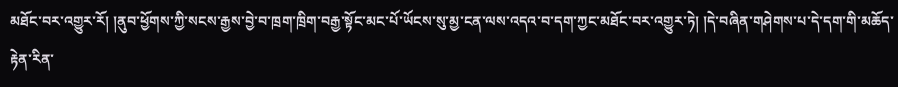མཐོང་བར་འགྱུར་རོ། །ནུབ་ཕྱོགས་ཀྱི་སངས་རྒྱས་བྱེ་བ་ཁྲག་ཁྲིག་བརྒྱ་སྟོང་མང་པོ་ཡོངས་སུ་མྱ་ངན་ལས་འདའ་བ་དག་ཀྱང་མཐོང་བར་འགྱུར་ཏེ། །དེ་བཞིན་གཤེགས་པ་དེ་དག་གི་མཆོད་རྟེན་རིན་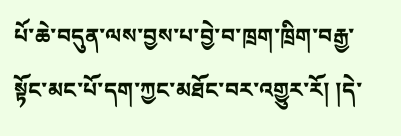པོ་ཆེ་བདུན་ལས་བྱས་པ་བྱེ་བ་ཁྲག་ཁྲིག་བརྒྱ་སྟོང་མང་པོ་དག་ཀྱང་མཐོང་བར་འགྱུར་རོ། །དེ་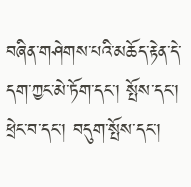བཞིན་གཤེགས་པའི་མཆོད་རྟེན་དེ་དག་ཀྱང་མེ་ཏོག་དང་། སྤོས་དང་། ཕྲེང་བ་དང་། བདུག་སྤོས་དང་།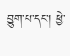བྱུག་པ་དང་། ཕྱེ་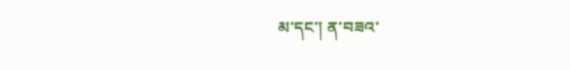མ་དང་། ན་བཟའ་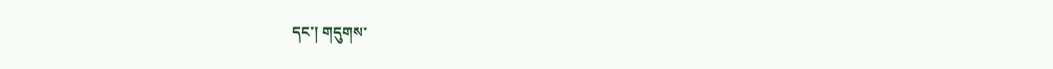དང་། གདུགས་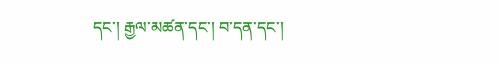དང་། རྒྱལ་མཚན་དང་། བ་དན་དང་།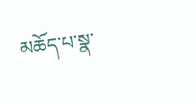མཆོད་པ་སྣ་